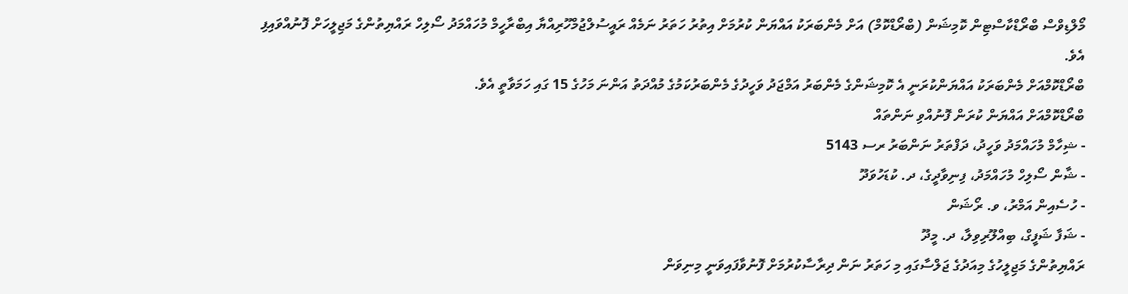މޯލްޑިވްސް ބްރޯޑްކާސްޓިން ކޮމިޝަން (ބްރޯޑްކޮމް) އަށް މެންބަރަކު އައްޔަން ކުރުމަށް އިތުރު ހަތަރު ނަމެއް ރައީސުލްޖުމްހޫރިއްޔާ އިބްރާހީމް މުހައްމަދު ސޯލިހް ރައްޔިތުންގެ މަޖިލީހަށް ފޮނުއްވައިފި އެވެ.
ބްރޯޑްކޮމްއަށް މެންބަރަކު އައްޔަންކުރަނީ އެ ކޮމިޝަންގެ މެންބަރު އަމްޖަދު ވަހީދުގެ މެންބަރުކަމުގެ މުއްދަތު އަންނަ މަހުގެ 15 ގައި ހަމަވާތީ އެވެ.
ބްރޯޑްކޮމްއަށް އައްޔަން ކުރަން ފޮނުއްވި ނަންތައް
- ޝިހާމް މުހައްމަދު ވަހީދު، ދަފްތަރު ނަންބަރު ރސ 5143
- ޝާން ސޯލިހް މުހައްމަދު، ފިނިވާދީގެ، ދ. ކުޑަހުވަދޫ
- ހުސެއިން އަމްރު، ވ. ރޯޝަން
- ޝަފާ ޝަފީގް، ބިއްލޫރިވިލާ، ދ. މީދޫ
ރައްޔިތުންގެ މަޖިލީހުގެ މިއަދުގެ ޖަލްސާގައި މި ހަތަރު ނަން ދިރާސާކުރުމަށް ފޮނުވާފައިވަނީ މިނިވަން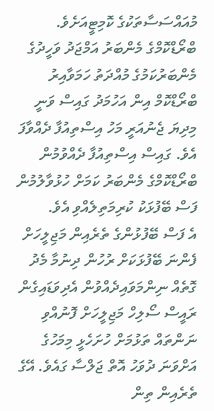މުއައްސަސާތަކުގެ ކޮމިޓީއަށެވެ.
ބްރޯޑްކޮމްގެ މެންބަރު އަމްޖަދު ވަހީދުގެ މެންބަރުކަމުގެ މުއްދަތު ހަމަވާއިރު ބްރޯޑްކޮމް އިން އަހުމަދު ގައިސް ވަނީ މިދިޔަ ޖެނުއަރީ މަހު އިސްތިއުފާ ދެއްވާފަ އެވެ. ގައިސް އިސްތިއުފާ ދެއްވުމުން ބްރޯޑްކޮމްގެ މެންބަރު ކަމަށް ހުޅުވާލުމުން ފަސް ބޭފުޅަކު ކުރިމަތިލެއްވި އެވެ.
އެ ފަސް ބޭފުޅުންގެ ތެރެއިން މަޖިލީހަށް ފެންނަ ބޭފުޅަކަށް ރުހުން ދިނުމާ މެދު ގޮތެއް ނިންމަވައިދެއްވުން އެދިވަޑައިގެން ރައީސް ސޯލިހް މަޖިލީހަށް ފޮނުއްވި ނަންތައް ތަޅުމަށް ހުށަހެޅީ މިމަހުގެ އަށްވަނަ ދުވަހު އޮތް ޖަލްސާ ގައެވެ. އޭގެ ތެރެއިން ތިން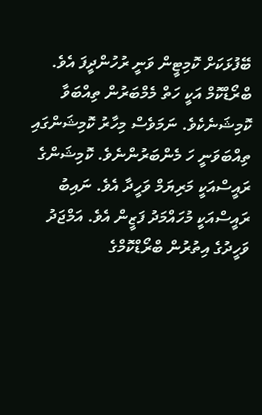ބޭފުޅަކަށް ކޮމިޓީން ވަނީ ރުހުންދީފަ އެވެ.
ބްރޯޑްކޮމް އަކީ ހަތް މެމްބަރުން ތިއްބަވާ ކޮމިޝަނެކެވެ. ނަމަވެސް މިހާރު ކޮމިޝަންގައި ތިއްބަވަނީ ހަ މެންބަރުންނެވެ. ކޮމިޝަންގެ ރައީސްއަކީ މަރިޔަމް ވަހީދާ އެވެ. ނައިބު ރައީސްއަކީ މުހައްމަދު ފަޒީން އެވެ. އަމްޖަދު ވަހީދުގެ އިތުރުން ބްރޯޑްކޮމްގެ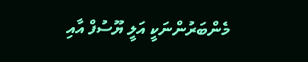މެންބަރުންނަކީ އަލީ ޔޫސުފް އާއި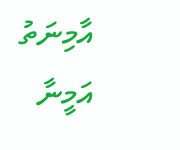އާމިނަތު އަމީނާ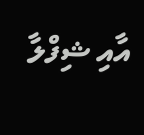އާއި ޝިފްލާ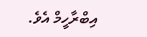އިބްރާހީމް އެވެ.